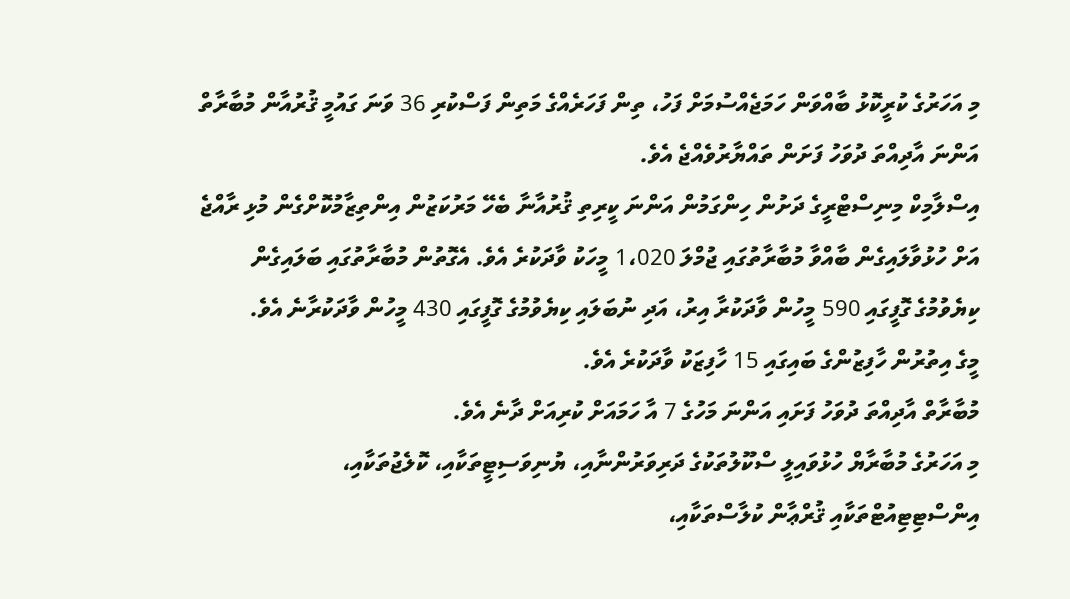މި އަހަރުގެ ކުރީކޮޅު ބާއްވަން ހަމަޖެއްސުމަށް ފަހު، ތިން ފަހަރެއްގެ މަތިން ފަސްކުރި 36 ވަނަ ގައުމީ ޤުރުއާން މުބާރާތް އަންނަ އާދިއްތަ ދުވަހު ފަށަން ތައްޔާރުވެއްޖެ އެވެ.
އިސްލާމިކް މިނިސްޓްރީގެ ދަށުން ހިންގަމުން އަންނަ ކީރިތި ޤުރުއާނާ ބެހޭ މަރުކަޒުން އިންތިޒާމުކޮށްގެން މުޅި ރާއްޖެ އަށް ހުޅުވާލައިގެން ބާއްވާ މުބާރާތުގައި ޖުމްލަ 1،020 މީހަކު ވާދަކުރެ އެވެ. އެގޮތުން މުބާރާތުގައި ބަލައިގެން ކިޔެވުމުގެ ގޮފީގައި 590 މީހުން ވާދަކުރާ އިރު، އަދި ނުބަލައި ކިޔެވުމުގެ ގޮފީގައި 430 މީހުން ވާދަކުރާނެ އެވެ.
މީގެ އިތުރުން ހާފިޒުންގެ ބައިގައި 15 ހާފިޒަކު ވާދަކުރެ އެވެ.
މުބާރާތް އާދިއްތަ ދުވަހު ފަށައި އަންނަ މަހުގެ 7 އާ ހަމައަށް ކުރިއަށް ދާނެ އެވެ.
މި އަހަރުގެ މުބާރާޔް ހުޅުވައިލީ ސްކޫލުތަކުގެ ދަރިވަރުންނާއި، ޔުނިވަސިޓީތަކާއި، ކޮލެޖުތަކާއި، އިންސްޓިޓިއުޓްތަކާއި ޤުރްޢާން ކުލާސްތަކާއި،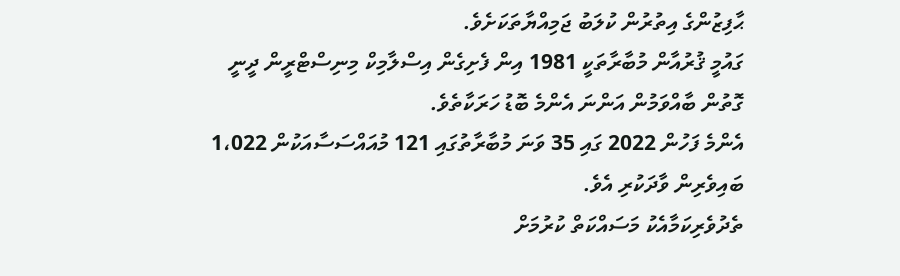ޙާފިޒުންގެ އިތުރުން ކުލަބު ޖަމިއްޔާތަކަށެވެ.
ގައުމީ ޤުރުއާން މުބާރާތަކީ 1981 އިން ފެށިގެން އިސްލާމިކް މިނިސްޓްރީން ދީނީ ގޮތުން ބާއްވަމުން އަންނަ އެންމެ ބޮޑު ހަރަކާތެވެ.
އެންމެ ފަހުން 2022 ގައި 35 ވަނަ މުބާރާތުގައި 121 މުއައްސަސާއަކުން 1،022 ބައިވެރިން ވާދަކުރި އެވެ.
ތެދުވެރިކަމާއެކު މަސައްކަތް ކުރުމަށް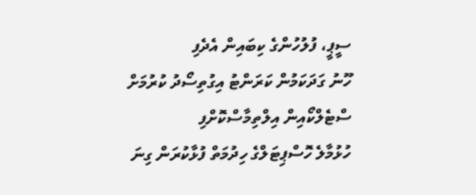ސީޕީ، ފުލުހުންގެ ކިބައިން އެދެފި
ހޫނު ގަދަކަމުން ކަރަންޓު އިގުތިސޯދު ކުރުމަށް ސްޓެލްކޯއިން އިލްތިމާސްކޮށްފި
ހުޅުމާލެ ހޮސްޕިޓަލްގެ ހިދުމަތް ފުޅާކުރަން ގިނަ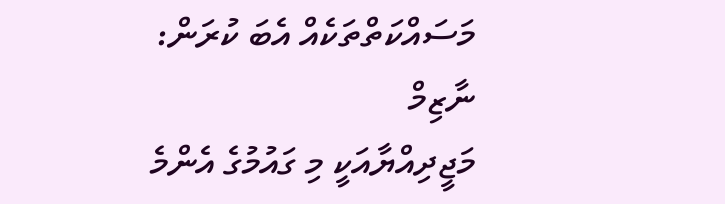މަސައްކަތްތަކެއް އެބަ ކުރަން: ނާޒިމް
މަޖީދިއްޔާއަކީ މި ގައުމުގެ އެންމެ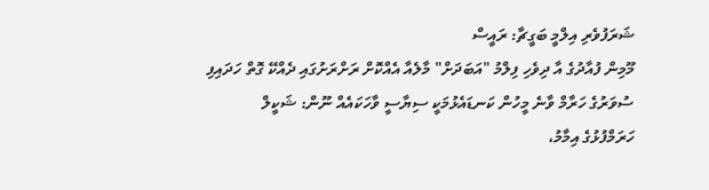ޝަރަފުވެރި އިލްމީ ބަގީޗާ: ރައީސް
މޫމިން ފުއާދުގެ އާ ދިވެހި ފިލްމު "އަބަދަށް" މާލެއާ އެއްކޮށް ރަށްރަށުގައި ދެއްކޭ ގޮތް ހަދައިފި
ސުވަރުގެ ހަރާމް ވާނެ މީހުން ކަނޑައެޅުމަކީ ސިޔާސީ ވާހަކައެއް ނޫން: ޝަކީލް
ހަރަމްފުޅުގެ އިމާމު،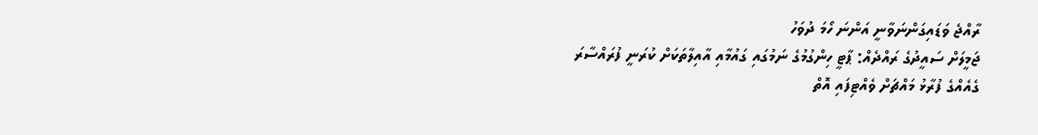ރާއްޖެ ވަޑައިގަންނަވާނީ އަންނަ ހޯމަ ދުވަހު
ޖަމީލަށް ސައީދުގެ ރައްދެއް: ޕާޓީ ހިންގުމުގެ ނަމުގައި ގައުމާއި އާއިލާތަކަށް ކުރަނީ ފުރައްސާރަ
ގެއެއްގެ ފުރާޅު މައްޗަށް ވެއްޓިފައި އޮތް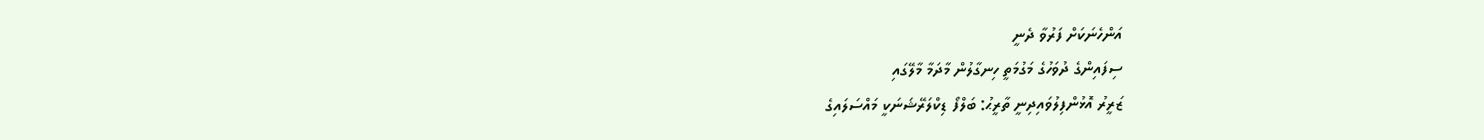އަންހެނަކަށް ފަރުވާ ދެނީ
ސިފައިންގެ ދުވަހުގެ މަގުމަތީ ހިނގާލުން މާދަމާ މާލޭގައި
ޒަރީރު އޮޅުންފިލުވައިދިނީ ތާރީޙު: ބަލްފޯ ޑިކްލަރޭޝަނަކީ މައްސަލައިގެ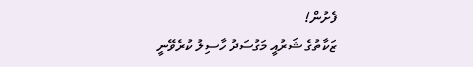ފެށުން!
ޒަކާތުގެ ޝަރުއީ މަގުސަދު ހާސިލު ކުރެވޭނީ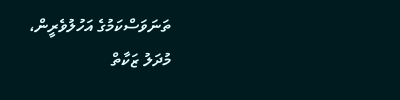ތަނަވަސްކަމުގެ އަހުލުވެރީން، މުދަލު ޒަކާތް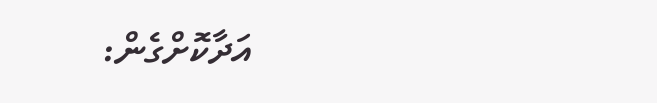އަދާކޮށްގެން: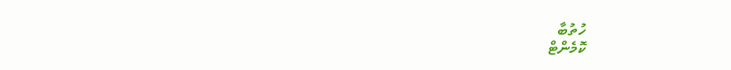ހުތުބާ
ކޮމެންޓް